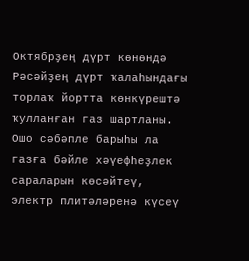Октябрҙең дүрт көнөндә Рәсәйҙең дүрт ҡалаһындағы торлаҡ йортта көнкүрештә ҡулланған газ шартланы. Ошо сәбәпле барыһы ла газға бәйле хәүефһеҙлек сараларын көсәйтеү, электр плитәләренә күсеү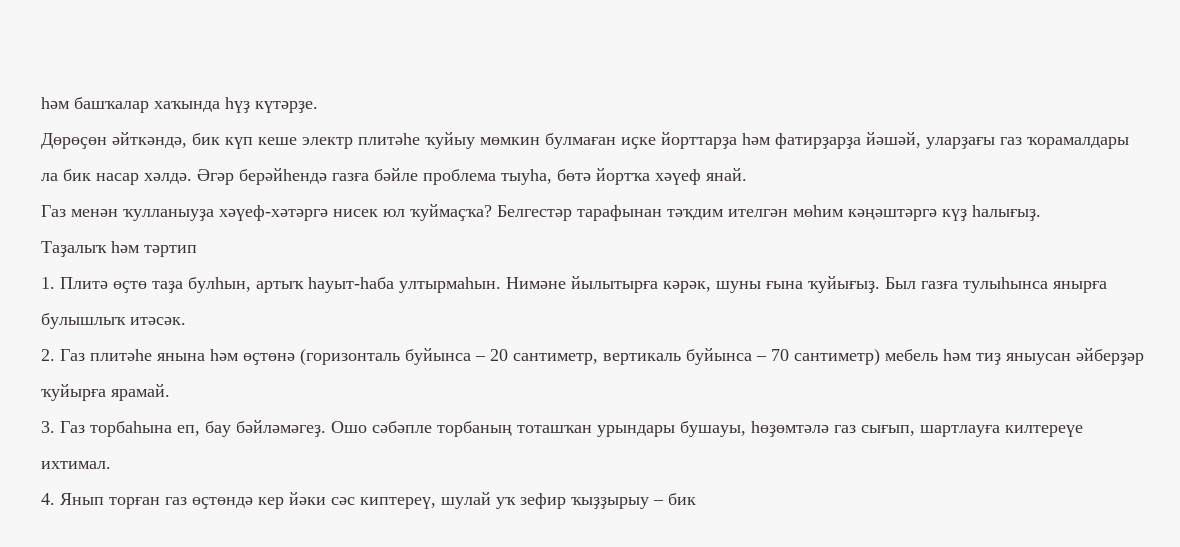һәм башҡалар хаҡында һүҙ күтәрҙе.
Дөрөҫөн әйткәндә, бик күп кеше электр плитәһе ҡуйыу мөмкин булмаған иҫке йорттарҙа һәм фатирҙарҙа йәшәй, уларҙағы газ ҡорамалдары ла бик насар хәлдә. Әгәр берәйһендә газға бәйле проблема тыуһа, бөтә йортҡа хәүеф янай.
Газ менән ҡулланыуҙа хәүеф-хәтәргә нисек юл ҡуймаҫҡа? Белгестәр тарафынан тәҡдим ителгән мөһим кәңәштәргә күҙ һалығыҙ.
Таҙалыҡ һәм тәртип
1. Плитә өҫтө таҙа булһын, артыҡ һауыт-һаба ултырмаһын. Нимәне йылытырға кәрәк, шуны ғына ҡуйығыҙ. Был газға тулыһынса янырға булышлыҡ итәсәк.
2. Газ плитәһе янына һәм өҫтөнә (горизонталь буйынса – 20 сантиметр, вертикаль буйынса – 70 сантиметр) мебель һәм тиҙ яныусан әйберҙәр ҡуйырға ярамай.
3. Газ торбаһына еп, бау бәйләмәгеҙ. Ошо сәбәпле торбаның тоташҡан урындары бушауы, һөҙөмтәлә газ сығып, шартлауға килтереүе ихтимал.
4. Янып торған газ өҫтөндә кер йәки сәс киптереү, шулай уҡ зефир ҡыҙҙырыу – бик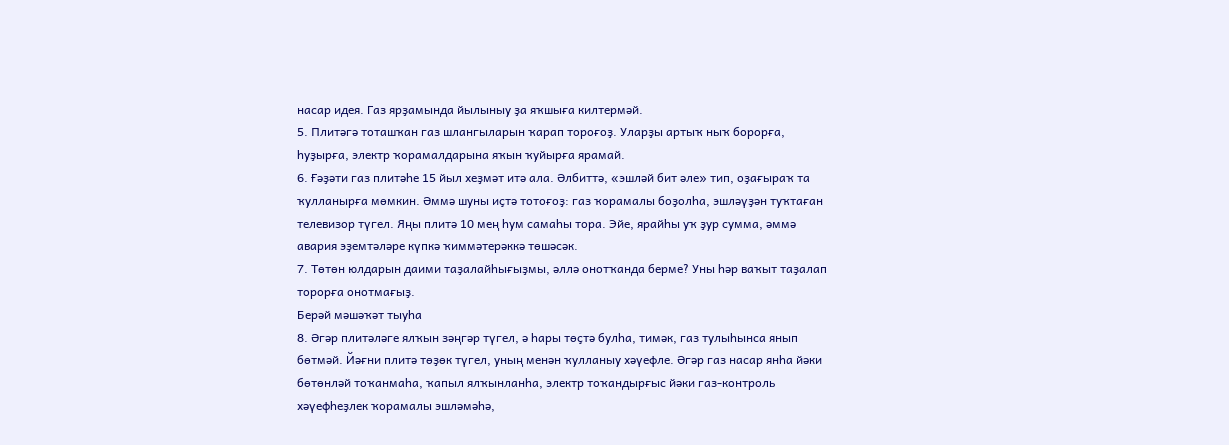насар идея. Газ ярҙамында йылыныу ҙа яҡшыға килтермәй.
5. Плитәгә тоташҡан газ шлангыларын ҡарап тороғоҙ. Уларҙы артыҡ ныҡ борорға, һуҙырға, электр ҡорамалдарына яҡын ҡуйырға ярамай.
6. Ғәҙәти газ плитәһе 15 йыл хеҙмәт итә ала. Әлбиттә, «эшләй бит әле» тип, оҙағыраҡ та ҡулланырға мөмкин. Әммә шуны иҫтә тотоғоҙ: газ ҡорамалы боҙолһа, эшләүҙән туҡтаған телевизор түгел. Яңы плитә 10 мең һум самаһы тора. Эйе, ярайһы уҡ ҙур сумма, әммә авария эҙемтәләре күпкә ҡиммәтерәккә төшәсәк.
7. Төтөн юлдарын даими таҙалайһығыҙмы, әллә онотҡанда берме? Уны һәр ваҡыт таҙалап торорға онотмағыҙ.
Берәй мәшәҡәт тыуһа
8. Әгәр плитәләге ялҡын зәңгәр түгел, ә һары төҫтә булһа, тимәк, газ тулыһынса янып бөтмәй. Йәғни плитә төҙөк түгел, уның менән ҡулланыу хәүефле. Әгәр газ насар янһа йәки бөтөнләй тоҡанмаһа, ҡапыл ялҡынланһа, электр тоҡандырғыс йәки газ-контроль хәүефһеҙлек ҡорамалы эшләмәһә,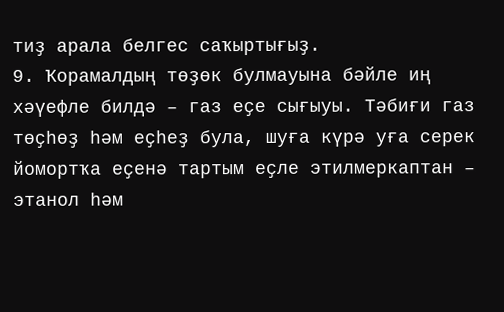тиҙ арала белгес саҡыртығыҙ.
9. Ҡорамалдың төҙөк булмауына бәйле иң хәүефле билдә – газ еҫе сығыуы. Тәбиғи газ төҫһөҙ һәм еҫһеҙ була, шуға күрә уға серек йомортҡа еҫенә тартым еҫле этилмеркаптан – этанол һәм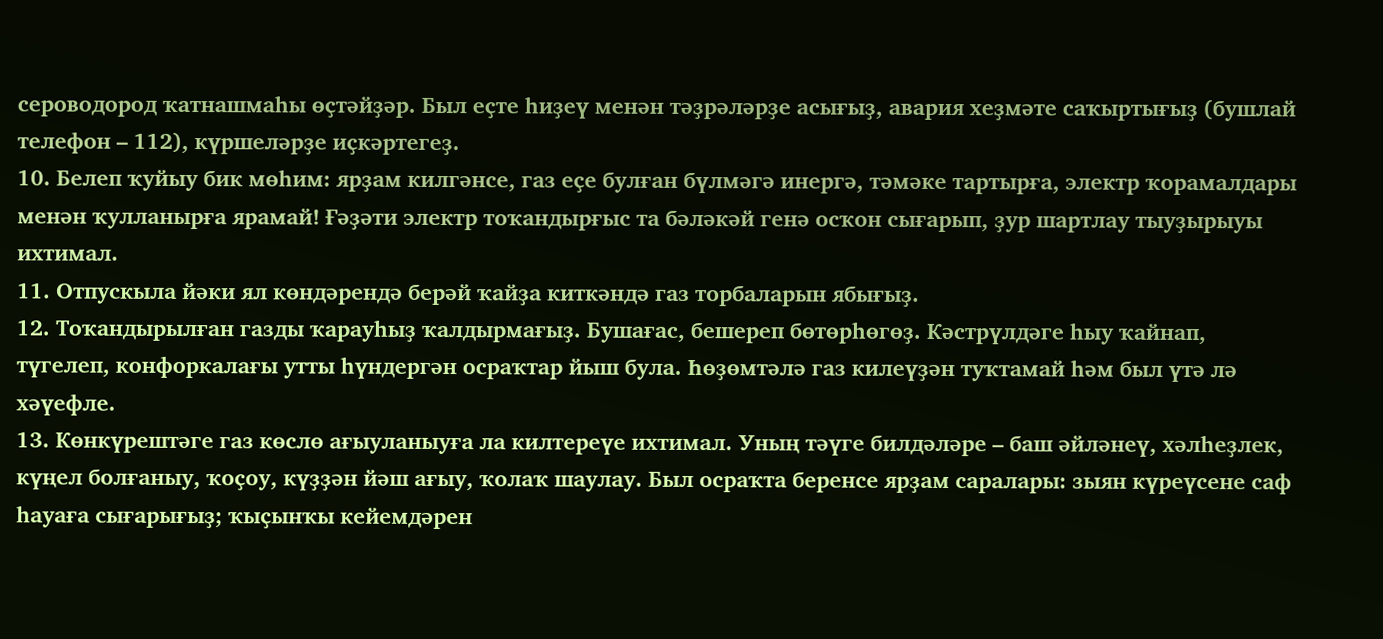сероводород ҡатнашмаһы өҫтәйҙәр. Был еҫте һиҙеү менән тәҙрәләрҙе асығыҙ, авария хеҙмәте саҡыртығыҙ (бушлай телефон – 112), күршеләрҙе иҫкәртегеҙ.
10. Белеп ҡуйыу бик мөһим: ярҙам килгәнсе, газ еҫе булған бүлмәгә инергә, тәмәке тартырға, электр ҡорамалдары менән ҡулланырға ярамай! Ғәҙәти электр тоҡандырғыс та бәләкәй генә осҡон сығарып, ҙур шартлау тыуҙырыуы ихтимал.
11. Отпускыла йәки ял көндәрендә берәй ҡайҙа киткәндә газ торбаларын ябығыҙ.
12. Тоҡандырылған газды ҡарауһыҙ ҡалдырмағыҙ. Бушағас, бешереп бөтөрһөгөҙ. Кәстрүлдәге һыу ҡайнап, түгелеп, конфоркалағы утты һүндергән осраҡтар йыш була. Һөҙөмтәлә газ килеүҙән туҡтамай һәм был үтә лә хәүефле.
13. Көнкүрештәге газ көслө ағыуланыуға ла килтереүе ихтимал. Уның тәүге билдәләре – баш әйләнеү, хәлһеҙлек, күңел болғаныу, ҡоҫоу, күҙҙән йәш ағыу, ҡолаҡ шаулау. Был осраҡта беренсе ярҙам саралары: зыян күреүсене саф һауаға сығарығыҙ; ҡыҫынҡы кейемдәрен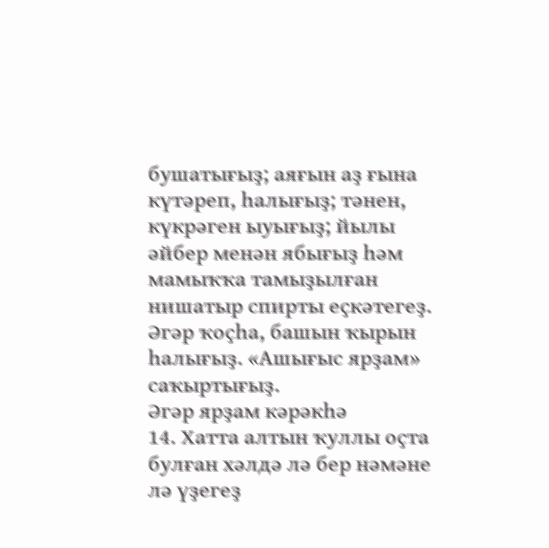бушатығыҙ; аяғын аҙ ғына күтәреп, һалығыҙ; тәнен, күкрәген ыуығыҙ; йылы әйбер менән ябығыҙ һәм мамыҡҡа тамыҙылған нишатыр спирты еҫкәтегеҙ. Әгәр ҡоҫһа, башын ҡырын һалығыҙ. «Ашығыс ярҙам» саҡыртығыҙ.
Әгәр ярҙам кәрәкһә
14. Хатта алтын ҡуллы оҫта булған хәлдә лә бер нәмәне лә үҙегеҙ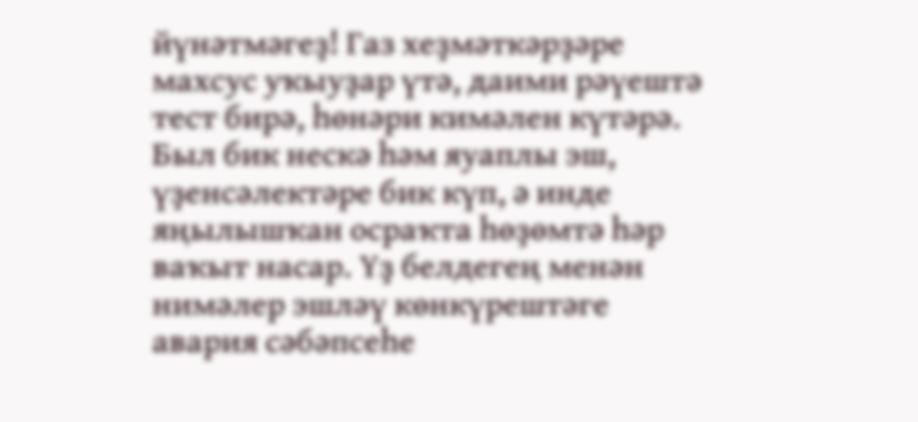йүнәтмәгеҙ! Газ хеҙмәткәрҙәре махсус уҡыуҙар үтә, даими рәүештә тест бирә, һөнәри кимәлен күтәрә. Был бик нескә һәм яуаплы эш, үҙенсәлектәре бик күп, ә инде яңылышҡан осраҡта һөҙөмтә һәр ваҡыт насар. Үҙ белдегең менән нимәлер эшләү көнкүрештәге авария сәбәпсеһе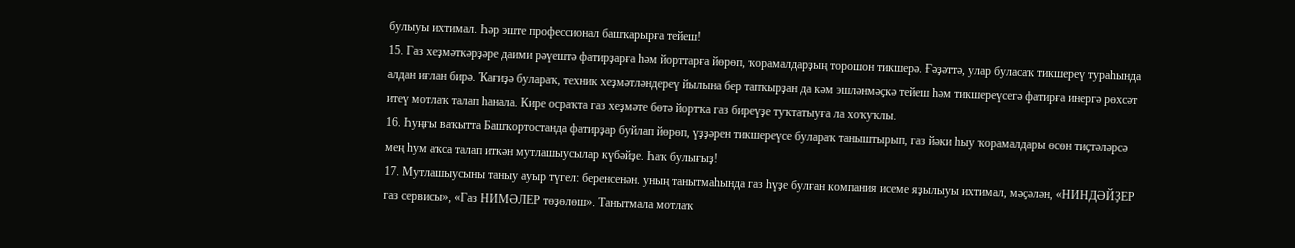булыуы ихтимал. Һәр эште профессионал башҡарырға тейеш!
15. Газ хеҙмәткәрҙәре даими рәүештә фатирҙарға һәм йорттарға йөрөп, ҡорамалдарҙың торошон тикшерә. Ғәҙәттә, улар буласаҡ тикшереү тураһында алдан иғлан бирә. Ҡағиҙә булараҡ, техник хеҙмәтләндереү йылына бер тапҡырҙан да кәм эшләнмәҫкә тейеш һәм тикшереүсегә фатирға инергә рөхсәт итеү мотлаҡ талап һанала. Кире осраҡта газ хеҙмәте бөтә йортҡа газ биреүҙе туҡтатыуға ла хоҡуҡлы.
16. Һуңғы ваҡытта Башҡортостанда фатирҙар буйлап йөрөп, үҙҙәрен тикшереүсе булараҡ таныштырып, газ йәки һыу ҡорамалдары өсөн тиҫтәләрсә мең һум аҡса талап иткән мутлашыусылар күбәйҙе. Һаҡ булығыҙ!
17. Мутлашыусыны таныу ауыр түгел: беренсенән. уның танытмаһында газ һүҙе булған компания исеме яҙылыуы ихтимал, мәҫәлән, «НИНДӘЙҘЕР газ сервисы», «Газ НИМӘЛЕР төҙөлөш». Танытмала мотлаҡ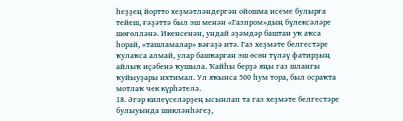һеҙҙең йортто хеҙмәтләндергән ойошма исеме булырға тейеш, ғәҙәттә был эш менән «Газпром»дың бүлексәләре шөғөлләнә. Икенсенән, ундай әҙәмдәр баштан уҡ аҡса һорай, «ташламалар» вәғәҙә итә. Газ хеҙмәте белгестәре ҡулаҡса алмай, улар башҡарған эш өсөн түләү фатирҙың айлыҡ иҫәбенә ҡушыла. Ҡайһы берҙә яңы газ шлангы ҡуйыуҙары ихтимал. Ул яҡынса 500 һум тора, был осраҡта мотлаҡ чек күрһәтелә.
18. Әгәр килеүселәрҙең ысынлап та газ хеҙмәте белгестәре булыуында шикләнһәгеҙ,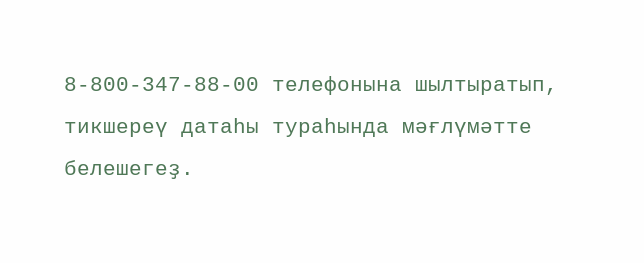8-800-347-88-00 телефонына шылтыратып, тикшереү датаһы тураһында мәғлүмәтте белешегеҙ.